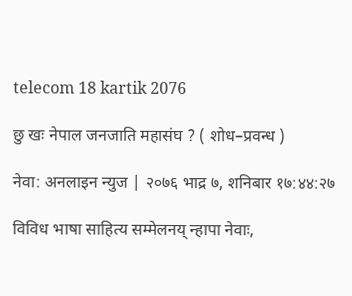telecom 18 kartik 2076

छु खः नेपाल जनजाति महासंघ ? ( शोध–प्रवन्ध )

नेवा: अनलाइन न्युज | २०७६ भाद्र ७, शनिबार १७:४४:२७

विविध भाषा साहित्य सम्मेलनय् न्हापा नेवाः,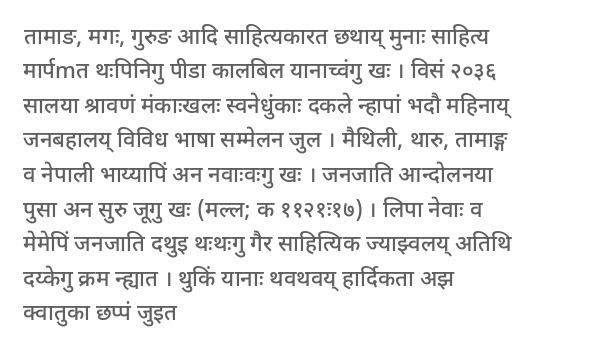तामाङ, मगः, गुरुङ आदि साहित्यकारत छथाय् मुनाः साहित्य मार्पmत थःपिनिगु पीडा कालबिल यानाच्वंगु खः । विसं २०३६ सालया श्रावणं मंकाःखलः स्वनेधुंकाः दकले न्हापां भदौ महिनाय् जनबहालय् विविध भाषा सम्मेलन जुल । मैथिली, थारु, तामाङ्ग व नेपाली भाय्यापिं अन नवाःवःगु खः । जनजाति आन्दोलनया पुसा अन सुरु जूगु खः (मल्ल; क ११२१ः१७) । लिपा नेवाः व मेमेपिं जनजाति दथुइ थःथःगु गैर साहित्यिक ज्याझ्वलय् अतिथि दय्केगु क्रम न्ह्यात । थुकिं यानाः थवथवय् हार्दिकता अझ क्वातुका छप्पं जुइत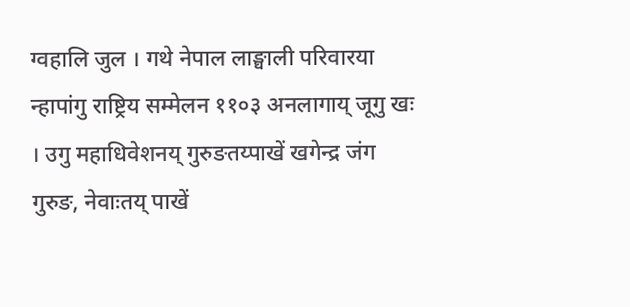ग्वहालि जुल । गथे नेपाल लाङ्घाली परिवारया न्हापांगु राष्ट्रिय सम्मेलन ११०३ अनलागाय् जूगु खः । उगु महाधिवेशनय् गुरुङतय्पाखें खगेन्द्र जंग गुरुङ, नेवाःतय् पाखें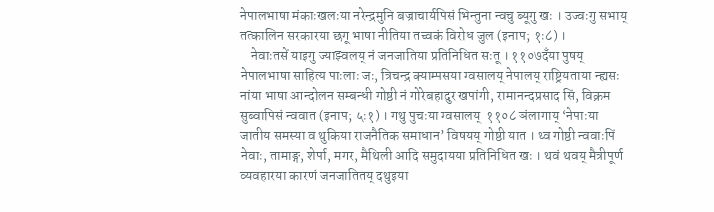नेपालभाषा मंकाःखलःया नरेन्द्रमुनि बज्राचार्यपिसं भिन्तुना न्वचु ब्यूगु खः । उज्वःगु सभाय् तत्कालिन सरकारया छगू भाषा नीतिया तच्वकं विरोध जुल (इनाप; १ः८) ।
    नेवाःतसें याइगु ज्याझ्वलय् नं जनजातिया प्रतिनिधित सःतू । ११०७दँया पुषय् नेपालभाषा साहित्य पाःलाः जः, त्रिचन्द्र क्याम्पसया ग्वसालय् नेपालय् राष्ट्रियताया न्ह्यसः नांया भाषा आन्दोलन सम्बन्धी गोष्ठी नं गोरेबहादुर खपांगी, रामानन्दप्रसाद सिं, विक्रम सुब्वापिसं न्ववात (इनाप; ५ः१) । गथु पुचःया ग्वसालय्  ११०८ ञंलागाय् ‘नेपाःया जातीय समस्या व थुकिया राजनैतिक समाधान’ विषयय् गोष्ठी यात । थ्व गोष्ठी न्ववाःपिं नेवाः, तामाङ्ग, शेर्पा, मगर, मैथिली आदि समुदायया प्रतिनिधित खः । थवं थवय् मैत्रीपूर्ण व्यवहारया कारणं जनजातितय् दथुइया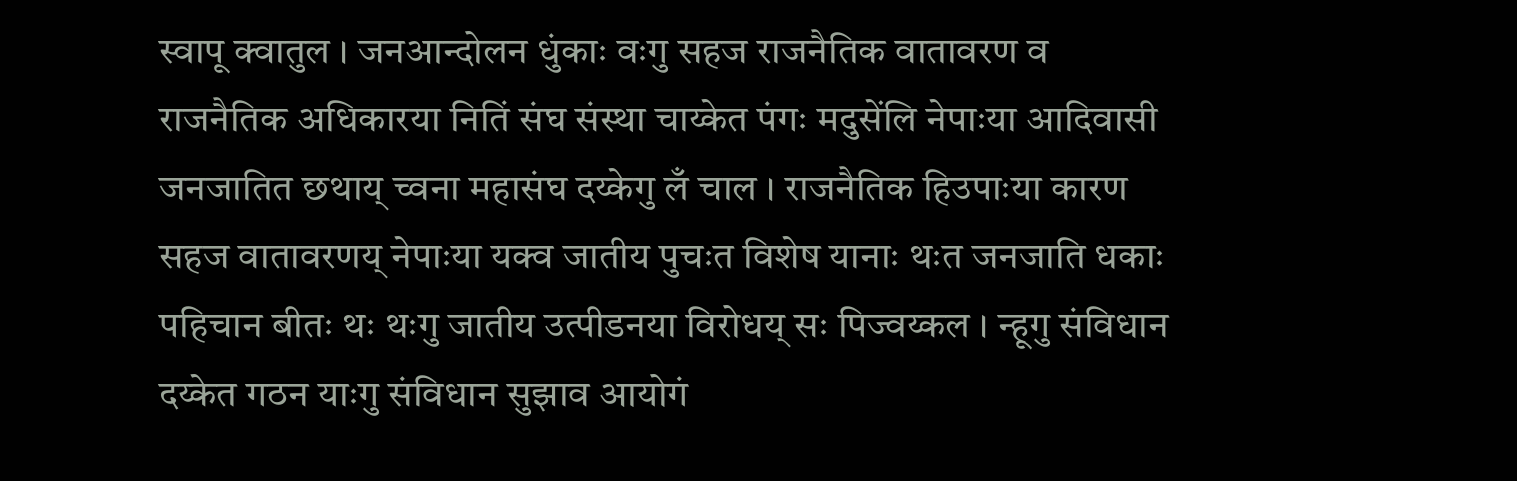स्वापू क्वातुल । जनआन्दोलन धुंकाः वःगु सहज राजनैतिक वातावरण व राजनैतिक अधिकारया नितिं संघ संस्था चाय्केत पंगः मदुसेंलि नेपाःया आदिवासी जनजातित छथाय् च्वना महासंघ दय्केगु लँ चाल । राजनैतिक हिउपाःया कारण सहज वातावरणय् नेपाःया यक्व जातीय पुचःत विशेष यानाः थःत जनजाति धकाः पहिचान बीतः थः थःगु जातीय उत्पीडनया विरोधय् सः पिज्वय्कल । न्हूगु संविधान दय्केत गठन याःगु संविधान सुझाव आयोगं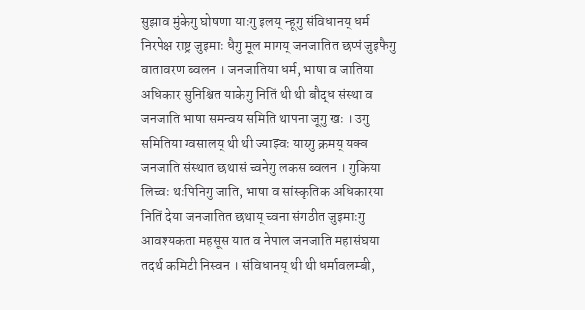सुझाव मुंकेगु घोषणा याःगु इलय् न्हूगु संविधानय् धर्म निरपेक्ष राष्ट्र जुइमाः धैगु मूल मागय् जनजातित छप्पं जुइफैगु वातावरण ब्वलन । जनजातिया धर्म, भाषा व जातिया अधिकार सुनिश्चित याकेगु नितिं थी थी बौद्ध संस्था व जनजाति भाषा समन्वय समिति थापना जूगु खः । उगु समितिया ग्वसालय् थी थी ज्याझ्वः याय्गु क्रमय् यक्व जनजाति संस्थात छथासं च्वनेगु लकस ब्वलन । गुकिया लिच्वः थःपिनिगु जाति, भाषा व सांस्कृतिक अधिकारया नितिं देया जनजातित छथाय् च्वना संगठीत जुइमाःगु आवश्यकता महसूस यात व नेपाल जनजाति महासंघया तदर्थ कमिटी निस्वन । संविधानय् थी थी धर्मावलम्बी,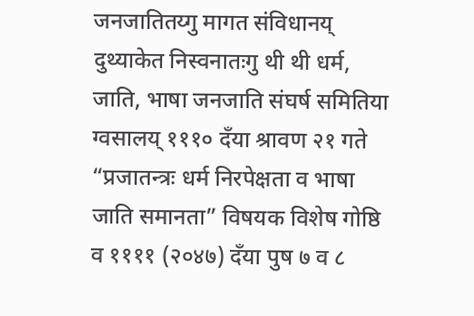जनजातितय्गु मागत संविधानय् दुथ्याकेत निस्वनातःगु थी थी धर्म, जाति, भाषा जनजाति संघर्ष समितिया ग्वसालय् १११० दँया श्रावण २१ गते “प्रजातन्त्रः धर्म निरपेक्षता व भाषा जाति समानता” विषयक विशेष गोष्ठि व ११११ (२०४७) दँया पुष ७ व ८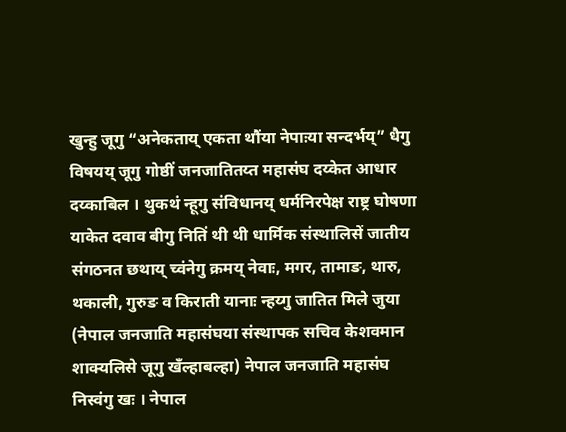खुन्हु जूगु “अनेकताय् एकता थौंया नेपाःया सन्दर्भय्” धैगु विषयय् जूगु गोष्ठीं जनजातितय्त महासंघ दय्केत आधार दय्काबिल । थुकथं न्हूगु संविधानय् धर्मनिरपेक्ष राष्ट्र घोषणा याकेत दवाव बीगु नितिं थी थी धार्मिक संस्थालिसें जातीय संगठनत छथाय् च्वंनेगु क्रमय् नेवाः, मगर, तामाङ, थारु, थकाली, गुरुङ व किराती यानाः न्हय्गु जातित मिले जुया (नेपाल जनजाति महासंघया संस्थापक सचिव केशवमान शाक्यलिसे जूगु खँल्हाबल्हा) नेपाल जनजाति महासंघ निस्वंगु खः । नेपाल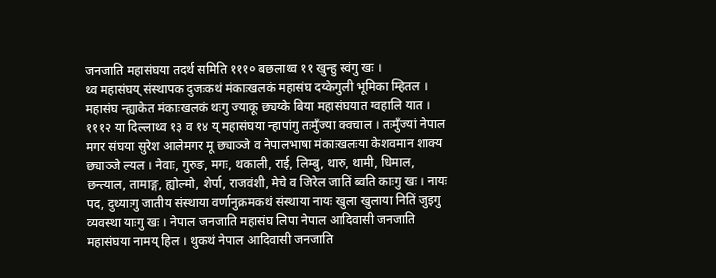जनजाति महासंघया तदर्थ समिति १११० बछलाथ्व ११ खुन्हु स्वंगु खः ।
थ्व महासंघय् संस्थापक दुजःकथं मंकाःखलकं महासंघ दय्केगुली भूमिका म्हितल । महासंघ न्ह्याकेत मंकाःखलकं थःगु ज्याकू छ्यय्के बिया महासंघयात ग्वहालि यात ।  १११२ या दिल्लाथ्व १३ व १४ य् महासंघया न्हापांगु तःमुँज्या क्वचाल । तःमुँज्यां नेपाल मगर संघया सुरेश आलेमगर मू छ्याञ्जे व नेपालभाषा मंकाःखलःया केशवमान शाक्य छ्याञ्जे ल्यल । नेवाः, गुरुङ, मगः, थकाली, राई, लिम्बु, थारु, थामी, धिमाल, छन्त्याल, तामाङ्ग, ह्योल्मो, शेर्पा, राजवंशी, मेचे व जिरेल जातिं ब्वति काःगु खः । नायः पद, दुथ्याःगु जातीय संस्थाया वर्णानुक्रमकथं संस्थाया नायः खुला खुलाया नितिं जुइगु व्यवस्था याःगु खः । नेपाल जनजाति महासंघ लिपा नेपाल आदिवासी जनजाति महासंघया नामय् हिल । थुकथं नेपाल आदिवासी जनजाति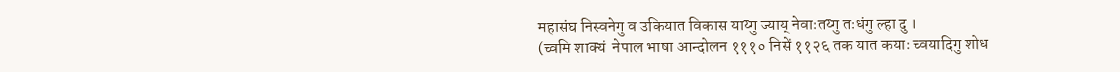महासंघ निस्वनेगु व उकियात विकास याय्गु ज्याय् नेवाःतय्गु तःधंगु ल्हा दु ।
(च्वमि शाक्यं  नेपाल भाषा आन्दोलन १११० निसें ११२६ तक यात कयाः च्वयादिगु शोध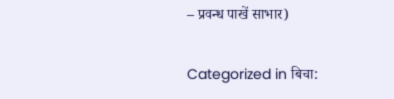– प्रवन्ध पाखें साभार)

Categorized in बिचा: